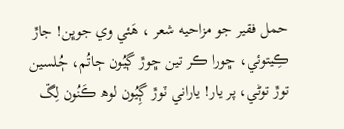حمل فقير جو مزاحيه شعر ، هَئي وي جوڀن! جاڙ ڪِيتوئي، ڇورا ڪر تين ڇوڙ ڳيُون ڄاتُم، ڄُلسين توڙ توڻي، پر يار! ياراني ٽوڙ ڳِيُون لوھ ڪَنُون لِڱ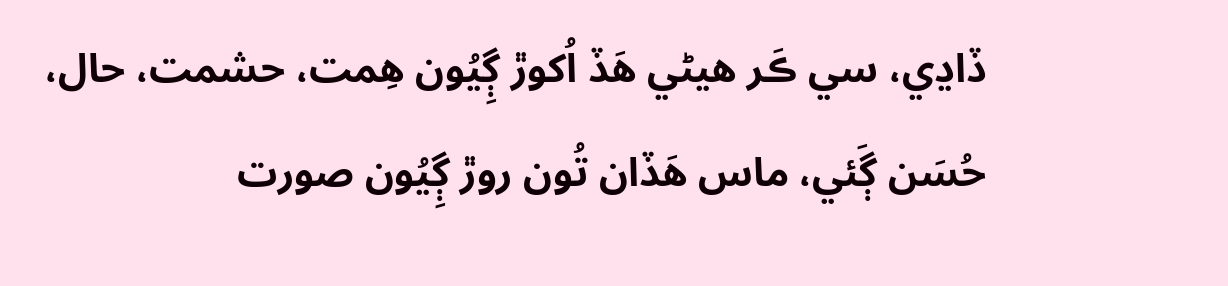ڏاڍي، سي ڪَر هيڻي هَڏ اُکوڙ ڳِيُون هِمت، حشمت، حال، حُسَن ڳَئي، ماس هَڏان تُون روڙ ڳِيُون صورت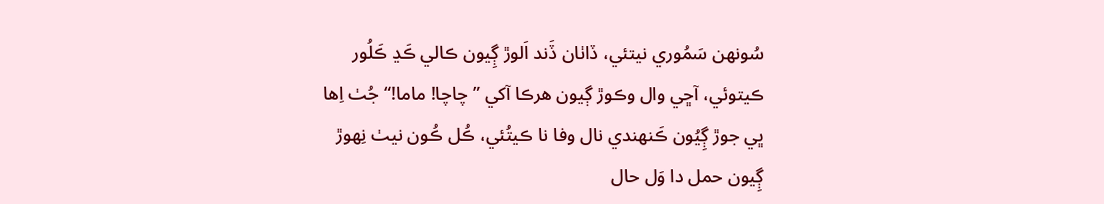سُونهن سَمُوري نيتئي، ڏاٺان ڏَند اَلوڙ ڳِيون ڪالي ڪَڍ ڪَلُور ڪيتوئي، آڇي وال وڪوڙ ڳيون هرڪا آکي ”چاچا! ماما!“ جُٺ اِها ڀي جوڙ ڳِيُون ڪَنهندي نال وفا نا ڪيتُئي، ڪُل ڪُون نيٺ نِهوڙ ڳِيون حمل دا وَل حال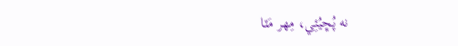نه پُڇيُئِي، مِهر مَٽا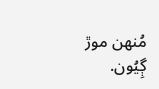مُنهن موڙ ڳِيُون.